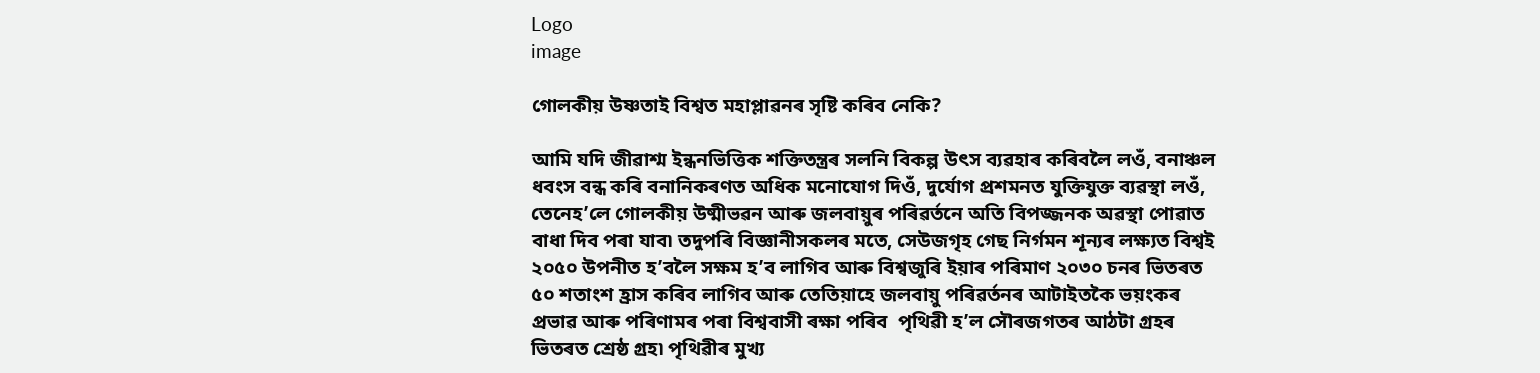Logo
image

গোলকীয় উষ্ণতাই বিশ্বত মহাপ্লাৱনৰ সৃষ্টি কৰিব নেকি?

আমি যদি জীৱাশ্ম ইন্ধনভিত্তিক শক্তিতন্ত্ৰৰ সলনি বিকল্প উৎস ব্যৱহাৰ কৰিবলৈ লওঁ, বনাঞ্চল ধবংস বন্ধ কৰি বনানিকৰণত অধিক মনোযোগ দিওঁ, দুৰ্যোগ প্ৰশমনত যুক্তিযুক্ত ব্যৱস্থা লওঁ, তেনেহ’লে গোলকীয় উষ্মীভৱন আৰু জলবায়ুৰ পৰিৱৰ্তনে অতি বিপজ্জনক অৱস্থা পোৱাত বাধা দিব পৰা যাব৷ তদুপৰি বিজ্ঞানীসকলৰ মতে, সেউজগৃহ গেছ নিৰ্গমন শূন্যৰ লক্ষ্যত বিশ্বই ২০৫০ উপনীত হ’বলৈ সক্ষম হ’ব লাগিব আৰু বিশ্বজুৰি ইয়াৰ পৰিমাণ ২০৩০ চনৰ ভিতৰত ৫০ শতাংশ হ্ৰাস কৰিব লাগিব আৰু তেতিয়াহে জলবায়ু পৰিৱৰ্তনৰ আটাইতকৈ ভয়ংকৰ প্ৰভাৱ আৰু পৰিণামৰ পৰা বিশ্ববাসী ৰক্ষা পৰিব  পৃথিৱী হ’ল সৌৰজগতৰ আঠটা গ্ৰহৰ ভিতৰত শ্ৰেষ্ঠ গ্ৰহ৷ পৃথিৱীৰ মুখ্য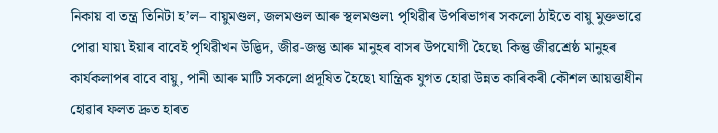নিকায় বা তন্ত্ৰ তিনিটা হ’ল– বায়ুমণ্ডল, জলমণ্ডল আৰু স্থলমণ্ডল৷ পৃথিৱীৰ উপৰিভাগৰ সকলো ঠাইতে বায়ু মুক্তভাৱে পোৱা যায়৷ ইয়াৰ বাবেই পৃথিৱীখন উদ্ভিদ, জীৱ-জন্তু আৰু মানুহৰ বাসৰ উপযোগী হৈছে৷ কিন্তু জীৱশ্ৰেষ্ঠ মানুহৰ কাৰ্যকলাপৰ বাবে বায়ু, পানী আৰু মাটি সকলো প্ৰদূষিত হৈছে৷ যান্ত্ৰিক যুগত হোৱা উন্নত কাৰিকৰী কৌশল আয়ত্তাধীন হোৱাৰ ফলত দ্ৰুত হাৰত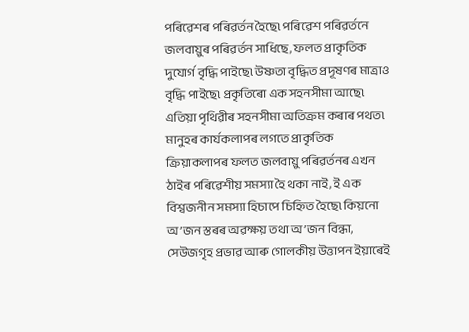পৰিৱেশৰ পৰিৱৰ্তন হৈছে৷ পৰিৱেশ পৰিৱৰ্তনে জলবায়ুৰ পৰিৱৰ্তন সাধিছে, ফলত প্ৰাকৃতিক দুযোৰ্গ বৃদ্ধি পাইছে৷ উষ্ণতা বৃদ্ধিত প্ৰদূষণৰ মাত্ৰাও বৃদ্ধি পাইছে৷ প্ৰকৃতিৰো এক সহনসীমা আছে৷ এতিয়া পৃথিৱীৰ সহনসীমা অতিক্ৰম কৰাৰ পথত৷ মানুহৰ কাৰ্যকলাপৰ লগতে প্ৰাকৃতিক ক্ৰিয়াকলাপৰ ফলত জলবায়ু পৰিৱৰ্তনৰ এখন ঠাইৰ পৰিৱেশীয় সমস্যা হৈ থকা নাই, ই এক বিশ্বজনীন সমস্যা হিচাপে চিহ্নিত হৈছে৷ কিয়নো অ’জন স্তৰৰ অৱক্ষয় তথা অ’জন বিন্ধা, সেউজগৃহ প্ৰভাৱ আৰু গোলকীয় উত্তাপন ইয়াৰেই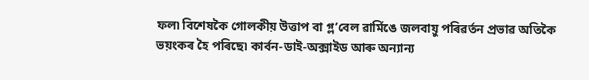ফল৷ বিশেষকৈ গোলকীয় উত্তাপ বা গ্ল’বেল ৱাৰ্মিঙে জলবায়ু পৰিৱৰ্তন প্ৰভাৱ অতিকৈ ভয়ংকৰ হৈ পৰিছে৷ কাৰ্বন-ডাই-অক্সাইড আৰু অন্যান্য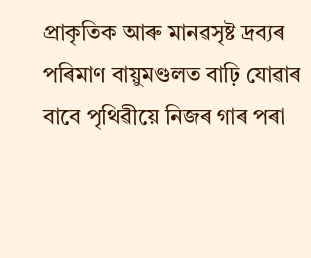প্ৰাকৃতিক আৰু মানৱসৃষ্ট দ্ৰব্যৰ পৰিমাণ বায়ুমণ্ডলত বাঢ়ি যোৱাৰ বাবে পৃথিৱীয়ে নিজৰ গাৰ পৰা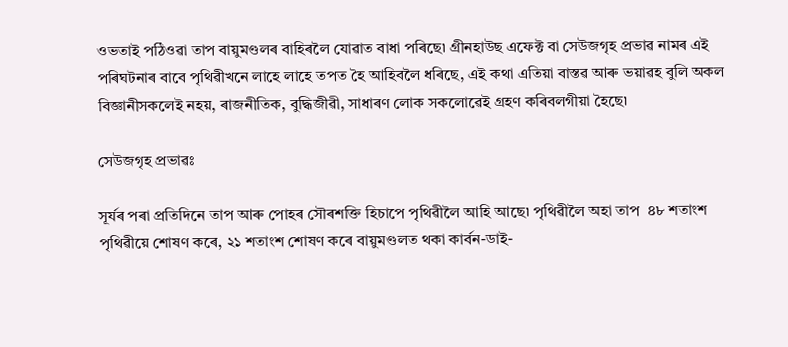ওভতাই পঠিওৱা তাপ বায়ুমণ্ডলৰ বাহিৰলৈ যোৱাত বাধা পৰিছে৷ গ্ৰীনহাউছ এফেক্ট বা সেউজগৃহ প্ৰভাৱ নামৰ এই পৰিঘটনাৰ বাবে পৃথিৱীখনে লাহে লাহে তপত হৈ আহিবলৈ ধৰিছে, এই কথা এতিয়া বাস্তৱ আৰু ভয়াৱহ বুলি অকল বিজ্ঞানীসকলেই নহয়, ৰাজনীতিক, বুদ্ধিজীৱী, সাধাৰণ লোক সকলোৱেই গ্ৰহণ কৰিবলগীয়া হৈছে৷

সেউজগৃহ প্ৰভাৱঃ

সূৰ্যৰ পৰা প্ৰতিদিনে তাপ আৰু পোহৰ সৌৰশক্তি হিচাপে পৃথিৱীলৈ আহি আছে৷ পৃথিৱীলৈ অহা তাপ  ৪৮ শতাংশ পৃথিৱীয়ে শোষণ কৰে, ২১ শতাংশ শোষণ কৰে বায়ুমণ্ডলত থকা কাৰ্বন-ডাই-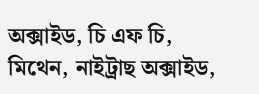অক্সাইড, চি এফ চি, মিথেন, নাইট্ৰাছ অক্সাইড,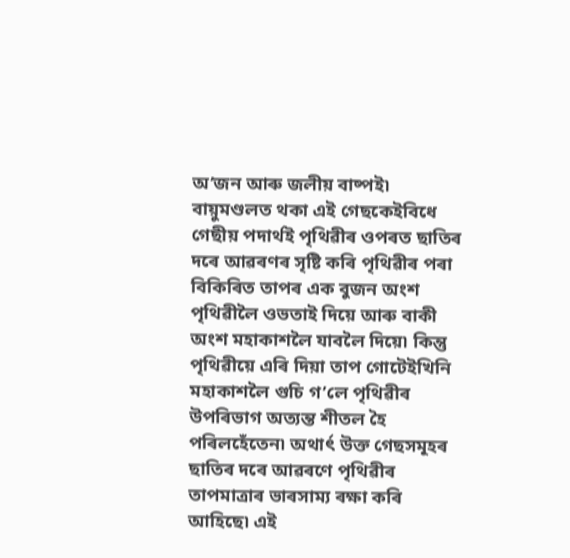অ’জন আৰু জলীয় বাষ্পই৷ বায়ুমণ্ডলত থকা এই গেছকেইবিধে গেছীয় পদাৰ্থই পৃথিৱীৰ ওপৰত ছাতিৰ দৰে আৱৰণৰ সৃষ্টি কৰি পৃথিৱীৰ পৰা বিকিৰিত তাপৰ এক বুজন অংশ পৃথিৱীলৈ ওভতাই দিয়ে আৰু বাকী অংশ মহাকাশলৈ যাবলৈ দিয়ে৷ কিন্তু পৃথিৱীয়ে এৰি দিয়া তাপ গোটেইখিনি মহাকাশলৈ গুচি গ’লে পৃথিৱীৰ উপৰিভাগ অত্যন্ত শীতল হৈ পৰিলহেঁতেন৷ অথাৰ্ৎ উক্ত গেছসমূহৰ ছাতিৰ দৰে আৱৰণে পৃথিৱীৰ তাপমাত্ৰাৰ ভাৰসাম্য ৰক্ষা কৰি আহিছে৷ এই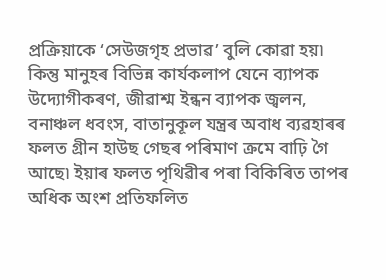প্ৰক্ৰিয়াকে ‘সেউজগৃহ প্ৰভাৱ’ বুলি কোৱা হয়৷ কিন্তু মানুহৰ বিভিন্ন কাৰ্যকলাপ যেনে ব্যাপক উদ্যোগীকৰণ, জীৱাশ্ম ইন্ধন ব্যাপক জ্বলন, বনাঞ্চল ধবংস, বাতানুকূল যন্ত্ৰৰ অবাধ ব্যৱহাৰৰ ফলত গ্ৰীন হাউছ গেছৰ পৰিমাণ ক্ৰমে বাঢ়ি গৈ আছে৷ ইয়াৰ ফলত পৃথিৱীৰ পৰা বিকিৰিত তাপৰ অধিক অংশ প্ৰতিফলিত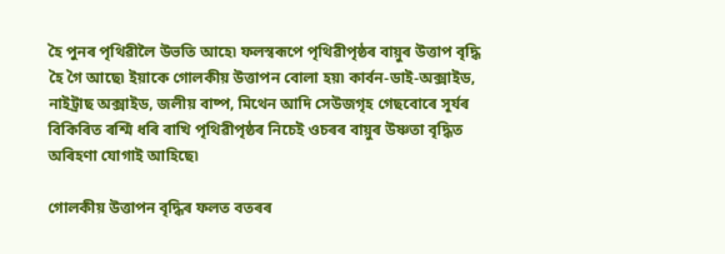হৈ পুনৰ পৃথিৱীলৈ উভতি আহে৷ ফলস্বৰূপে পৃথিৱীপৃষ্ঠৰ বায়ুৰ উত্তাপ বৃদ্ধি হৈ গৈ আছে৷ ইয়াকে গোলকীয় উত্তাপন বোলা হয়৷ কাৰ্বন-ডাই-অক্সাইড, নাইট্ৰাছ অক্সাইড, জলীয় বাষ্প, মিথেন আদি সেউজগৃহ গেছবোৰে সূৰ্যৰ বিকিৰিত ৰশ্মি ধৰি ৰাখি পৃথিৱীপৃষ্ঠৰ নিচেই ওচৰৰ বায়ুৰ উষ্ণতা বৃদ্ধিত অৰিহণা যোগাই আহিছে৷

গোলকীয় উত্তাপন বৃদ্ধিৰ ফলত বতৰৰ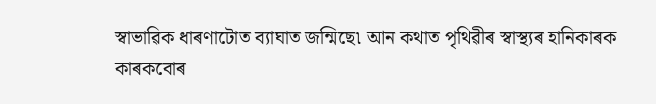স্বাভাৱিক ধাৰণাটোত ব্যাঘাত জন্মিছে৷ আন কথাত পৃথিৱীৰ স্বাস্থ্যৰ হানিকাৰক কাৰকবোৰ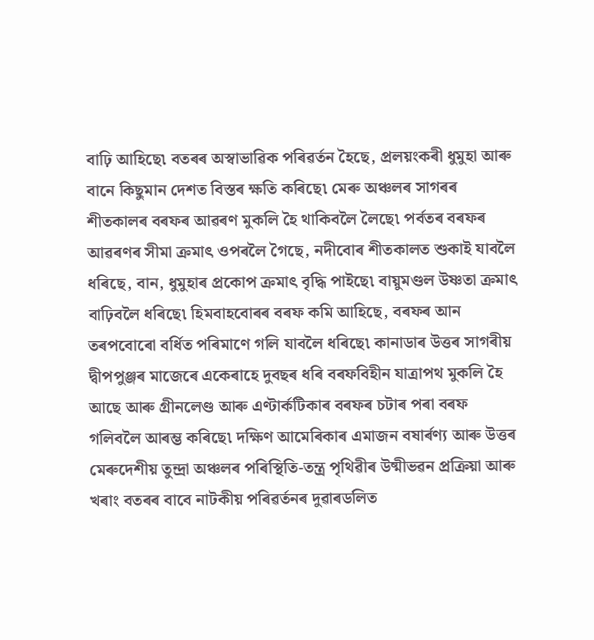বাঢ়ি আহিছে৷ বতৰৰ অস্বাভাৱিক পৰিৱৰ্তন হৈছে, প্ৰলয়ংকৰী ধুমুহা আৰু বানে কিছুমান দেশত বিস্তৰ ক্ষতি কৰিছে৷ মেৰু অঞ্চলৰ সাগৰৰ শীতকালৰ বৰফৰ আৱৰণ মুকলি হৈ থাকিবলৈ লৈছে৷ পৰ্বতৰ বৰফৰ আৱৰণৰ সীমা ক্ৰমাৎ ওপৰলৈ গৈছে, নদীবোৰ শীতকালত শুকাই যাবলৈ ধৰিছে, বান, ধুমুহাৰ প্ৰকোপ ক্ৰমাৎ বৃদ্ধি পাইছে৷ বায়ুমণ্ডল উষ্ণতা ক্ৰমাৎ  বাঢ়িবলৈ ধৰিছে৷ হিমবাহবোৰৰ বৰফ কমি আহিছে, বৰফৰ আন তৰপবোৰো বৰ্ধিত পৰিমাণে গলি যাবলৈ ধৰিছে৷ কানাডাৰ উত্তৰ সাগৰীয় দ্বীপপুঞ্জৰ মাজেৰে একেৰাহে দুবছৰ ধৰি বৰফবিহীন যাত্ৰাপথ মুকলি হৈ আছে আৰু গ্ৰীনলেণ্ড আৰু এণ্টাৰ্কটিকাৰ বৰফৰ চটাৰ পৰা বৰফ গলিবলৈ আৰম্ভ কৰিছে৷ দক্ষিণ আমেৰিকাৰ এমাজন বষাৰ্ৰণ্য আৰু উত্তৰ মেৰুদেশীয় তুন্দ্ৰা অঞ্চলৰ পৰিস্থিতি-তন্ত্ৰ পৃথিৱীৰ উষ্মীভৱন প্ৰক্ৰিয়া আৰু খৰাং বতৰৰ বাবে নাটকীয় পৰিৱৰ্তনৰ দুৱাৰডলিত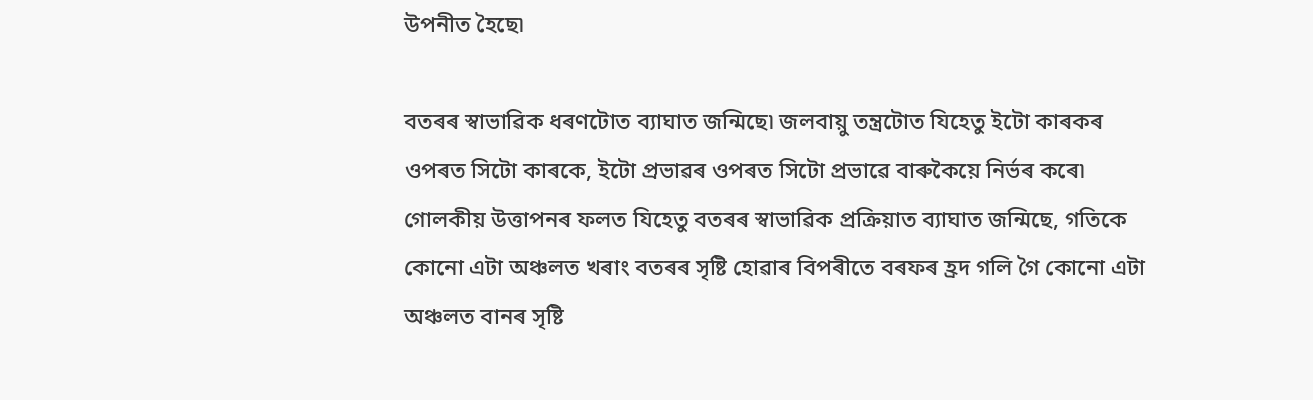উপনীত হৈছে৷

বতৰৰ স্বাভাৱিক ধৰণটোত ব্যাঘাত জন্মিছে৷ জলবায়ু তন্ত্ৰটোত যিহেতু ইটো কাৰকৰ ওপৰত সিটো কাৰকে, ইটো প্ৰভাৱৰ ওপৰত সিটো প্ৰভাৱে বাৰুকৈয়ে নিৰ্ভৰ কৰে৷ গোলকীয় উত্তাপনৰ ফলত যিহেতু বতৰৰ স্বাভাৱিক প্ৰক্ৰিয়াত ব্যাঘাত জন্মিছে, গতিকে কোনো এটা অঞ্চলত খৰাং বতৰৰ সৃষ্টি হোৱাৰ বিপৰীতে বৰফৰ হ্ৰদ গলি গৈ কোনো এটা অঞ্চলত বানৰ সৃষ্টি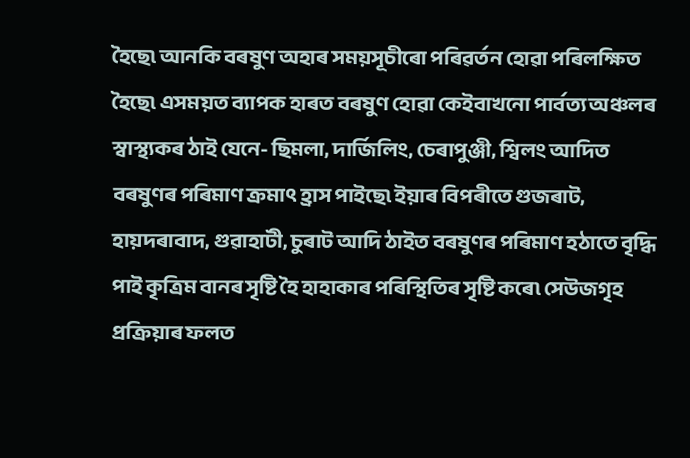হৈছে৷ আনকি বৰষুণ অহাৰ সময়সূচীৰো পৰিৱৰ্তন হোৱা পৰিলক্ষিত হৈছে৷ এসময়ত ব্যাপক হাৰত বৰষুণ হোৱা কেইবাখনো পাৰ্বত্য অঞ্চলৰ স্বাস্থ্যকৰ ঠাই যেনে- ছিমলা, দাৰ্জিলিং, চেৰাপুঞ্জী, শ্বিলং আদিত বৰষুণৰ পৰিমাণ ক্ৰমাৎ হ্ৰাস পাইছে৷ ইয়াৰ বিপৰীতে গুজৰাট, হায়দৰাবাদ, গুৱাহাটী, চুৰাট আদি ঠাইত বৰষুণৰ পৰিমাণ হঠাতে বৃদ্ধি পাই কৃত্ৰিম বানৰ সৃষ্টি হৈ হাহাকাৰ পৰিস্থিতিৰ সৃষ্টি কৰে৷ সেউজগৃহ প্ৰক্ৰিয়াৰ ফলত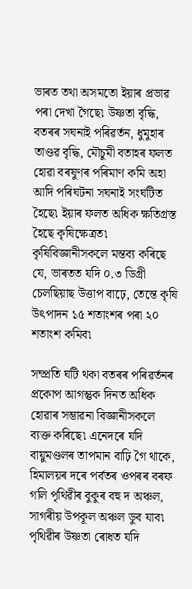ভাৰত তথা অসমতো ইয়াৰ প্ৰভাৱ পৰা দেখা গৈছে৷ উষ্ণতা বৃদ্ধি, বতৰৰ সঘনাই পৰিৱৰ্তন, ধুমুহাৰ তাণ্ডৱ বৃদ্ধি, মৌচুমী বতাহৰ ফলত হোৱা বৰষুণৰ পৰিমাণ কমি অহা আদি পৰিঘটনা সঘনাই সংঘটিত হৈছে৷ ইয়াৰ ফলত অধিক ক্ষতিগ্ৰস্ত হৈছে কৃষিক্ষেত্ৰত৷ কৃষিবিজ্ঞানীসকলে মন্তব্য কৰিছে যে, ভাৰতত যদি ০.৩ ডিগ্ৰী চেলছিয়াছ উত্তাপ বাঢ়ে, তেন্তে কৃষি উৎপাদন ১৫ শতাংশৰ পৰা ২০ শতাংশ কমিব৷

সম্প্ৰতি ঘটি থকা বতৰৰ পৰিৱৰ্তনৰ প্ৰকোপ আগন্তুক দিনত অধিক হোৱাৰ সম্ভাৱনা বিজ্ঞানীসকলে ব্যক্ত কৰিছে৷ এনেদৰে যদি বায়ুমণ্ডলৰ তাপমান বাঢ়ি গৈ থাকে, হিমালয়ৰ দৰে পৰ্বতৰ ওপৰৰ বৰফ গলি পৃথিৱীৰ বুকুৰ বহু দ অঞ্চল, সাগৰীয় উপকূল অঞ্চল ডুব যাব৷ পৃথিৱীৰ উষ্ণতা ৰোধত যদি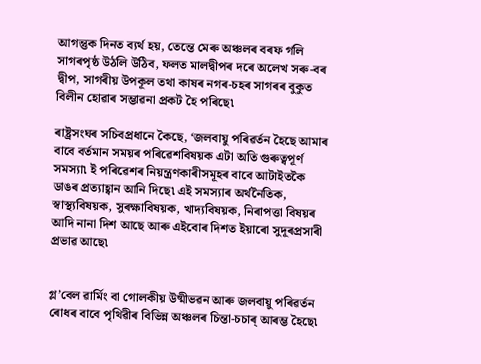আগন্তুক দিনত ব্যৰ্থ হয়, তেন্তে মেৰু অঞ্চলৰ বৰফ গলি সাগৰপৃষ্ঠ উঠলি উঠিব, ফলত মালদ্বীপৰ দৰে অলেখ সৰু-বৰ দ্বীপ, সাগৰীয় উপকূল তথা কাষৰ নগৰ-চহৰ সাগৰৰ বুকুত বিলীন হোৱাৰ সম্ভাৱনা প্ৰকট হৈ পৰিছে৷

ৰাষ্ট্ৰসংঘৰ সচিবপ্ৰধানে কৈছে, ‘জলবায়ু পৰিৱৰ্তন হৈছে আমাৰ বাবে বৰ্তমান সময়ৰ পৰিৱেশবিষয়ক এটা অতি গুৰুত্বপূৰ্ণ সমস্যা৷ ই পৰিৱেশৰ নিয়ন্ত্ৰণকাৰীসমূহৰ বাবে আটাইতকৈ ডাঙৰ প্ৰত্যাহ্বান আনি দিছে৷ এই সমস্যাৰ অৰ্থনৈতিক, স্বাস্থ্যবিষয়ক, সুৰক্ষাবিষয়ক, খাদ্যবিষয়ক, নিৰাপত্তা বিষয়ৰ আদি নানা দিশ আছে আৰু এইবোৰ দিশত ইয়াৰো সুদূৰপ্ৰসাৰী প্ৰভাৱ আছে৷


গ্ল’বেল ৱাৰ্মিং বা গোলকীয় উষ্মীভৱন আৰু জলবায়ু পৰিৱৰ্তন ৰোধৰ বাবে পৃথিৱীৰ বিভিন্ন অঞ্চলৰ চিন্তা-চচাৰ্ আৰম্ভ হৈছে৷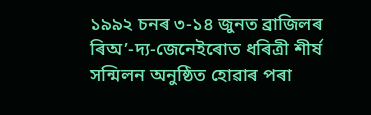১৯৯২ চনৰ ৩-১৪ জুনত ব্ৰাজিলৰ ৰিঅ’-দ্য-জেনেইৰোত ধৰিত্ৰী শীৰ্ষ সন্মিলন অনুষ্ঠিত হোৱাৰ পৰা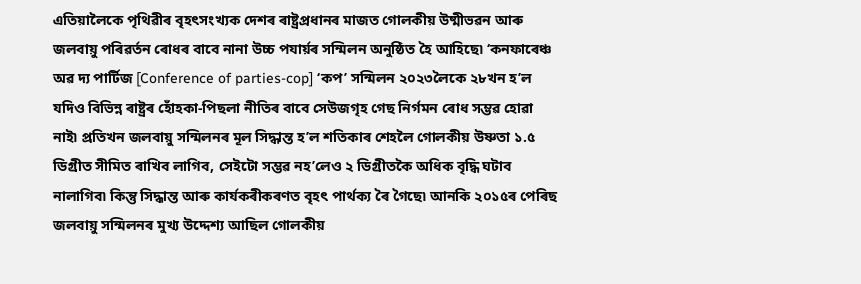এতিয়ালৈকে পৃথিৱীৰ বৃহৎসংখ্যক দেশৰ ৰাষ্ট্ৰপ্ৰধানৰ মাজত গোলকীয় উষ্মীভৱন আৰু জলবায়ু পৰিৱৰ্তন ৰোধৰ বাবে নানা উচ্চ পযাৰ্য়ৰ সন্মিলন অনুষ্ঠিত হৈ আহিছে৷ ‘কনফাৰেঞ্চ অৱ দ্য পাৰ্টিজ [Conference of parties-cop] ‘কপ’ সন্মিলন ২০২৩লৈকে ২৮খন হ’ল যদিও বিভিন্ন ৰাষ্ট্ৰৰ হোঁহকা-পিছলা নীতিৰ বাবে সেউজগৃহ গেছ নিৰ্গমন ৰোধ সম্ভৱ হোৱা নাই৷ প্ৰতিখন জলবায়ু সন্মিলনৰ মূল সিদ্ধান্ত হ’ল শতিকাৰ শেহলৈ গোলকীয় উষ্ণতা ১.৫ ডিগ্ৰীত সীমিত ৰাখিব লাগিব, সেইটো সম্ভৱ নহ’লেও ২ ডিগ্ৰীতকৈ অধিক বৃদ্ধি ঘটাব নালাগিব৷ কিন্তু সিদ্ধান্ত আৰু কাৰ্যকৰীকৰণত বৃহৎ পাৰ্থক্য ৰৈ গৈছে৷ আনকি ২০১৫ৰ পেৰিছ জলবায়ু সন্মিলনৰ মুখ্য উদ্দেশ্য আছিল গোলকীয়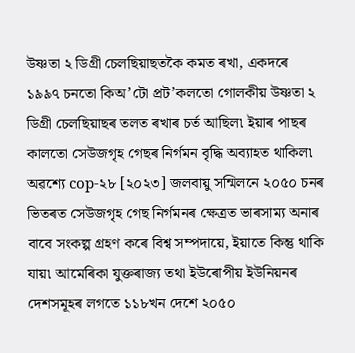উষ্ণতা ২ ডিগ্ৰী চেলছিয়াছতকৈ কমত ৰখা, একদৰে ১৯৯৭ চনতো কিঅ’টো প্ৰট’কলতো গোলকীয় উষ্ণতা ২ ডিগ্ৰী চেলছিয়াছৰ তলত ৰখাৰ চৰ্ত আছিল৷ ইয়াৰ পাছৰ কালতো সেউজগৃহ গেছৰ নিৰ্গমন বৃদ্ধি অব্যাহত থাকিল৷ অৱশ্যে cop-২৮ [২০২৩] জলবায়ু সন্মিলনে ২০৫০ চনৰ ভিতৰত সেউজগৃহ গেছ নিৰ্গমনৰ ক্ষেত্ৰত ভাৰসাম্য অনাৰ বাবে সংকল্প গ্ৰহণ কৰে বিশ্ব সম্পদায়ে, ইয়াতে কিন্তু থাকি যায়৷ আমেৰিকা যুক্তৰাজ্য তথা ইউৰোপীয় ইউনিয়নৰ দেশসমূহৰ লগতে ১১৮খন দেশে ২০৫০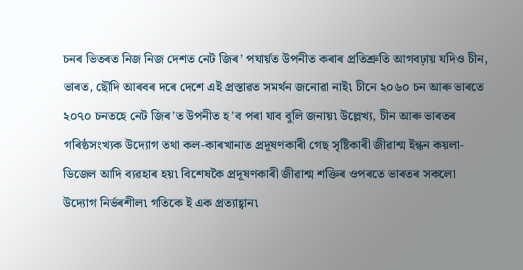চনৰ ভিতৰত নিজ নিজ দেশত নেট জিৰ’ পযাৰ্য়ত উপনীত কৰাৰ প্ৰতিশ্ৰুতি আগবঢ়ায় যদিও চীন, ভাৰত, ছৌদি আৰবৰ দৰে দেশে এই প্ৰস্তাৱত সমৰ্থন জনোৱা নাই৷ চীনে ২০৬০ চন আৰু ভাৰতে ২০৭০ চনতহে নেট জিৰ’ত উপনীত হ’ব পৰা যাব বুলি জনায়৷ উল্লেখ্য, চীন আৰু ভাৰতৰ গৰিষ্ঠসংখ্যক উদ্যোগ তথা কল-কাৰখানাত প্ৰদূষণকাৰী গেছ সৃষ্টিকাৰী জীৱাশ্ম ইন্ধন কয়লা-ডিজেল আদি ব্যৱহাৰ হয়৷ বিশেষকৈ প্ৰদূষণকাৰী জীৱাশ্ম শক্তিৰ ওপৰতে ভাৰতৰ সকলো উদ্যোগ নিৰ্ভৰশীল৷ গতিকে ই এক প্ৰত্যাহ্বান৷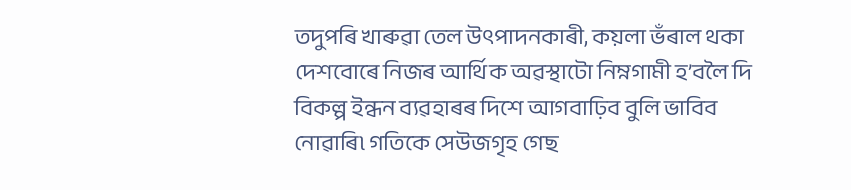তদুপৰি খাৰুৱা তেল উৎপাদনকাৰী, কয়লা ভঁৰাল থকা দেশবোৰে নিজৰ আৰ্থিক অৱস্থাটো নিম্নগামী হ’বলৈ দি বিকল্প ইন্ধন ব্যৱহাৰৰ দিশে আগবাঢ়িব বুলি ভাবিব নোৱাৰি৷ গতিকে সেউজগৃহ গেছ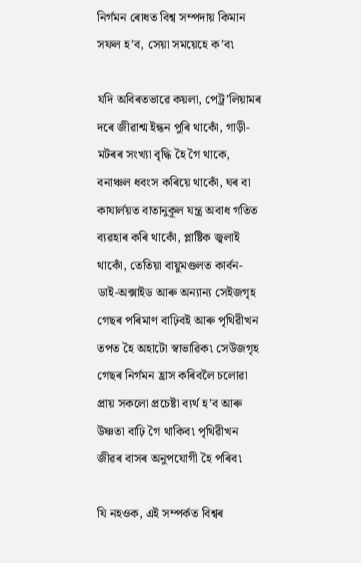নিৰ্গমন ৰোধত বিশ্ব সম্পদায় কিমান সফল হ’ব, সেয়া সময়েহে ক’ব৷

যদি অবিৰতভাৱে কয়লা, পেট্ৰ’লিয়ামৰ দৰে জীৱাশ্ম ইন্ধন পুৰি থাকোঁ, গাড়ী-মটৰৰ সংখ্যা বৃদ্ধি হৈ গৈ থাকে, বনাঞ্চল ধবংস কৰিয়ে থাকোঁ, ঘৰ বা কাযাৰ্লয়ত বাতানুকূল যন্ত্ৰ অবাধ গতিত ব্যৱহাৰ কৰি থাকোঁ, প্লাষ্টিক জ্বলাই থাকোঁ, তেতিয়া বায়ুমণ্ডলত কাৰ্বন-ডাই-অক্সাইড আৰু অন্যান্য সেইজগৃহ গেছৰ পৰিমাণ বাঢ়িবই আৰু পৃথিৱীখন তপত হৈ অহাটো স্বাভাৱিক৷ সেউজগৃহ গেছৰ নিৰ্গমন হ্ৰাস কৰিবলৈ চলোৱা প্ৰায় সকলো প্ৰচেষ্টা ব্যৰ্থ হ’ব আৰু উষ্ণতা বাঢ়ি গৈ থাকিব৷ পৃথিৱীখন জীৱৰ বাসৰ অনুপযোগী হৈ পৰিব৷

যি নহওক, এই সম্পৰ্কত বিশ্বৰ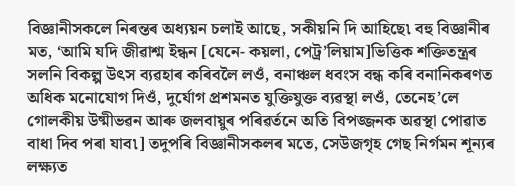বিজ্ঞানীসকলে নিৰন্তৰ অধ্যয়ন চলাই আছে, সকীয়নি দি আহিছে৷ বহু বিজ্ঞানীৰ মত, ‘আমি যদি জীৱাশ্ম ইন্ধন [যেনে- কয়লা, পেট্ৰ’লিয়াম]ভিত্তিক শক্তিতন্ত্ৰৰ সলনি বিকল্প উৎস ব্যৱহাৰ কৰিবলৈ লওঁ, বনাঞ্চল ধবংস বন্ধ কৰি বনানিকৰণত অধিক মনোযোগ দিওঁ, দুৰ্যোগ প্ৰশমনত যুক্তিযুক্ত ব্যৱস্থা লওঁ, তেনেহ’লে গোলকীয় উষ্মীভৱন আৰু জলবায়ুৰ পৰিৱৰ্তনে অতি বিপজ্জনক অৱস্থা পোৱাত বাধা দিব পৰা যাব৷] তদুপৰি বিজ্ঞানীসকলৰ মতে, সেউজগৃহ গেছ নিৰ্গমন শূন্যৰ লক্ষ্যত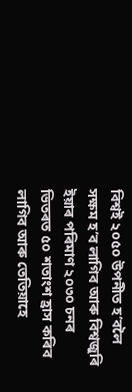বিশ্বই ২০৫০ উপনীত হ’বলৈ সক্ষম হ’ব লাগিব আৰু বিশ্বজুৰি ইয়াৰ পৰিমাণ ২০৩০ চনৰ ভিতৰত ৫০ শতাংশ হ্ৰাস কৰিব লাগিব আৰু তেতিয়াহে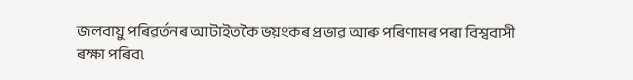জলবায়ু পৰিৱৰ্তনৰ আটাইতকৈ ভয়ংকৰ প্ৰভাৱ আৰু পৰিণামৰ পৰা বিশ্ববাসী ৰক্ষা পৰিব৷